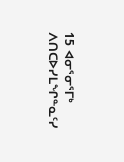15 ᐊᓂᕐᓂᕐᒥᒃ ᐱᑎᑕᐅᓯᒪᖏᓐᓇᑦᓯ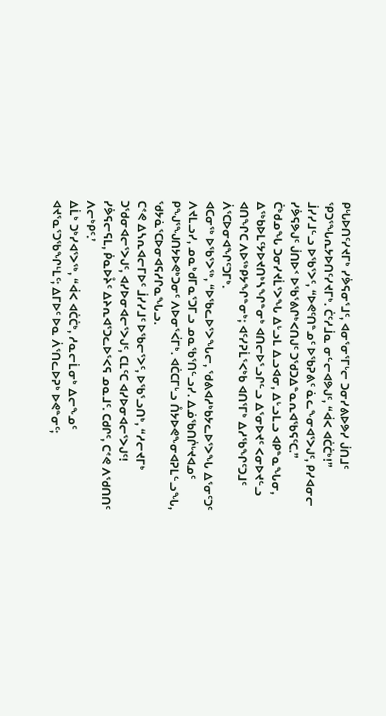ᑭᒡᒐᐅᑎᑦᓯᔪᒥᒃ ᓯᕘᕋᓂᕐᒧᑦ, ᐊᓂᕐᓂᕐᒥᒡᓕ ᑐᓂᓯᕕᐅᕗᓯ ᒎᑎᒧᑦ ᕿᑐᕐᖓᕆᔭᐅᑎᑦᓯᔪᒥᒃ. ᑖᑦᓱᒨᓇ ᓂᓪᓕᐊᕗᒍᑦ, “ᐋᐸ ᐊᑖᑖᒃ!”
ᒨᓯᓯᒧᓪᓗ ᐅᖃᕐᐳᑦ, “ᐅᕙᑦᑎᓐᓄᑦ ᐅᖃᕈᕕᑦ ᓈᓚᖕᓂᐊᕐᐳᒍᑦ, ᑭᓯᐊᓂᓕ ᓯᕘᕋᕗᒍᑦ ᒎᑎᐅᑉ ᐅᖃᕐᕕᒋᒃᐸᑎᒍᑦ ᑐᖁᑐᐃᓐᓇᕆᐊᖃᕋᑦᑕ.”
ᑖᒃᑯᓄᖓ ᑐᓂᓯᔪᒫᕐᐳᖓ ᐃᒡᓗᒪ ᐃᓗᐊᓂ, ᐃᒡᓗᒪᓗ ᐊᑭᓐᓇᖓᓂ, ᐃᖅᑲᐅᒪᑦᔭᐅᔪᑎᒃᓴᖏᓐᓂᒃ ᐊᑎᓕᐅᕐᓗᒋᓪᓗ ᐃᕐᓂᐅᔪᑦ ᐸᓂᐅᔪᓪᓗ ᐊᑎᖏᑕ ᐱᐅᖅᑭᔭᖏᓐᓂᒃ; ᐊᑦᓯᕈᒫᕐᐸᒃᑲ ᐊᑎᕐᒥᒃ ᐃᓱᖃᖏᑦᑐᒧᑦ ᐲᕐᑕᐅᓂᐊᖏᑦᑐᒥᒃ.
ᐊᑕᓂᖅ ᐅᖃᕐᐳᖅ, “ᐅᖃᓚᐅᕐᐳᖓᓕ, ᖁᕕᐊᓱᒃᑲᔭᓚᐅᕐᐳᖓ ᐃᕐᓂᑦᑐᑦ ᐱᔪᒪᓗᓯ, ᓄᓇᒃᑯᒥᓇᕐᑐᒥᓗ ᓄᓇᖃᕐᑎᓪᓗᓯ. ᐃᓅᖃᑎᒌᒡᔪᐊᓄᑦ ᑭᖑᕐᖑᑎᔭᐅᕙᒃᑐᓂᑦ ᐱᐅᓂᕐᐹᒥᒃ. ᐊᑖᑕᒥᒡᓗ ᑍᔭᐅᕙᖕᓂᐊᕈᒪᓪᓗᖓ, ᖁᔭᓈᕐᑕᐅᓂᐊᕋᓱᒋᓇᖓᓗ.
ᑕᕝᕙ ᐃᓴᕆᐊᓕᒥᐅᑦ ᒨᓯᓯᒧᑦ ᐅᖃᓕᕐᐳᑦ, ᐅᖃᕐᓗᑎᒃ, “ᓱᓕᔪᒥᒃ ᑐᖁᓂᐊᓕᕐᐳᒍᑦ, ᐊᓯᐅᓂᐊᓕᕐᐳᒍᑦ, ᑕᒪᑦᑕ ᐊᓯᐅᓂᐊᓕᕐᐳᒍᑦ!
ᓯᕘᕋᓕᕋᒪ, ᑮᓇᐅᔧᑦ ᐃᔨᕆᐊᕐᑐᓚᐅᕐᐸᕋ ᓄᓇᒧᑦ. ᑕᑯᒋᑦ, ᑕᕝᕙ ᐱᖁᑎᑎᑦ ᐱᓕᒃᑭᑦ.’
ᐃᒫᒃ ᑐᒃᓯᐊᕐᐳᖅ, “ᐋᐸ ᐊᑖᑖᒃ, ᓱᓇᓕᒫᓂᒃ ᐃᓕᖕᓄᑦ ᐊᔪᕐᓇᕐᑐᖃᖏᒻᒪᑦ; ᐃᒥᐅᑦ ᐅᓇ ᐲᕐᑎᓚᐅᕈᒃ ᐅᕙᓐᓂᑦ;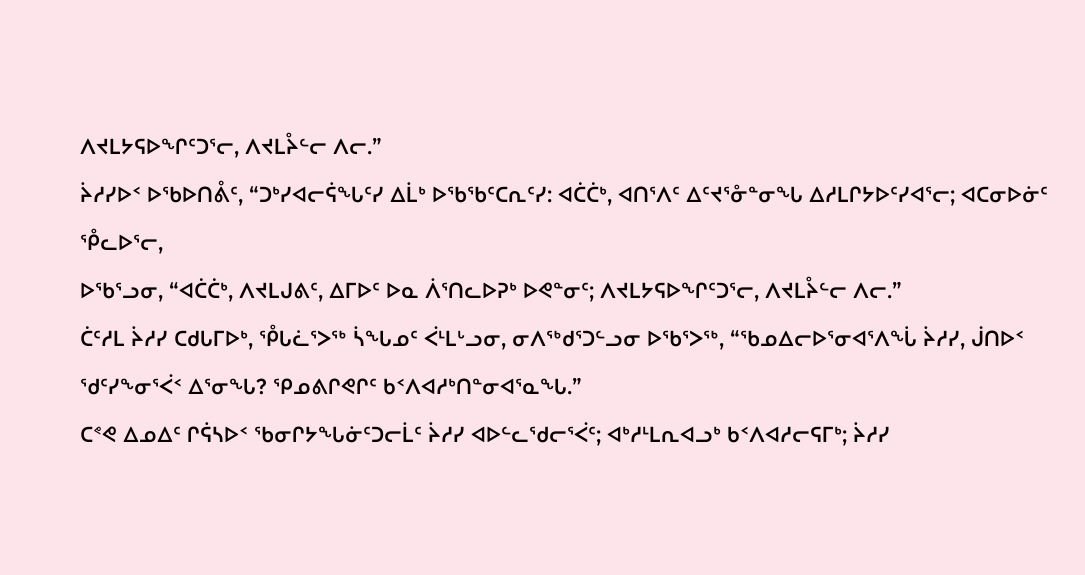ᐱᔪᒪᔭᕋᐅᖏᑦᑐᕐᓕ, ᐱᔪᒪᔧᓪᓕ ᐱᓕ.”
ᔩᓱᓯᐅᑉ ᐅᖃᐅᑎᕔᑦ, “ᑐᒃᓯᐊᓕᕌᖓᑦᓯ ᐃᒫᒃ ᐅᖃᖃᑦᑕᕆᑦᓯ: ᐊᑖᑖᒃ, ᐊᑎᕐᐱᑦ ᐃᑦᔪᕐᓁᓐᓂᖓ ᐃᓱᒪᒋᔭᐅᑦᓯᐊᕐᓕ; ᐊᑕᓂᐅᓃᑦ ᕾᓚᐅᕐᓕ,
ᐅᖃᕐᓗᓂ, “ᐊᑖᑖᒃ, ᐱᔪᒪᒍᕕᑦ, ᐃᒥᐅᑦ ᐅᓇ ᐲᕐᑎᓚᐅᕈᒃ ᐅᕙᓐᓂᑦ; ᐱᔪᒪᔭᕋᐅᖏᑦᑐᕐᓕ, ᐱᔪᒪᔧᓪᓕ ᐱᓕ.”
ᑖᑦᓱᒪ ᔩᓱᓯ ᑕᑯᒐᒥᐅᒃ, ᕾᒐᓛᕐᐳᖅ ᓵᖓᓄᑦ ᐹᒻᒪᒡᓗᓂ, ᓂᐱᖅᑯᕐᑐᓪᓗᓂ ᐅᖃᕐᐳᖅ, “ᖃᓄᐃᓕᐅᕐᓂᐊᕐᐱᖔ ᔩᓱᓯ, ᒎᑎᐅᑉ ᖁᑦᓯᖕᓂᕐᐹᑉ ᐃᕐᓂᖓ? ᕿᓄᕕᒋᕙᒋᑦ ᑲᑉᐱᐊᓱᒃᑎᓐᓂᐊᕐᓇᖓ.”
ᑕᕝᕙ ᐃᓄᐃᑦ ᒋᕌᓴᐅᑉ ᖃᓂᒋᔭᖓᓃᑦᑐᓕᒫᑦ ᔩᓱᓯ ᐊᐅᓪᓚᖁᓕᕐᐹᑦ; ᐊᒃᓱᒻᒪᕆᐊᓗᒃ ᑲᑉᐱᐊᓱᓕᕋᒥᒃ; ᔩᓱᓯ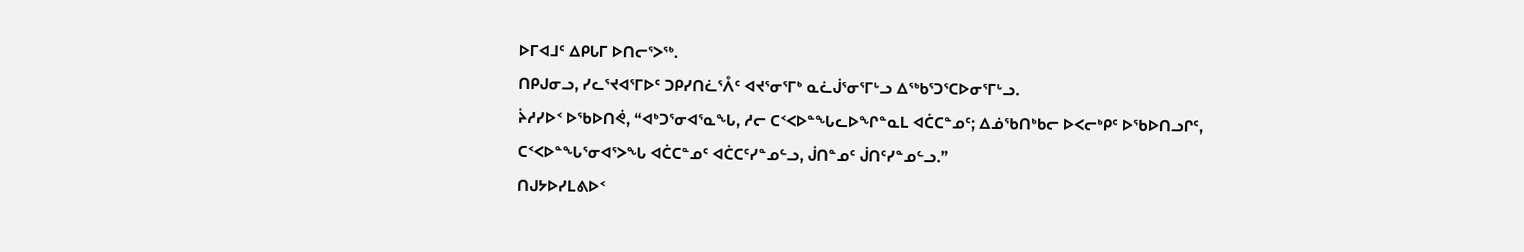ᐅᒥᐊᒧᑦ ᐃᑭᒐᒥ ᐅᑎᓕᕐᐳᖅ.
ᑎᑭᒍᓂᓗ, ᓯᓚᕐᔪᐊᕐᒥᐅᑦ ᑐᑭᓯᑎᓛᕐᐰᑦ ᐊᔪᕐᓂᕐᒥᒃ ᓇᓛᒎᕐᓂᕐᒥᒡᓗ ᐃᖅᑲᕐᑐᕐᑕᐅᓂᕐᒥᒡᓗ.
ᔩᓱᓯᐅᑉ ᐅᖃᐅᑎᕚ, “ᐊᒃᑐᕐᓂᐊᕐᓇᖓ, ᓱᓕ ᑕᑉᐸᐅᓐᖓᓚᐅᖏᓐᓇᒪ ᐊᑖᑕᓐᓄᑦ; ᐃᓅᖃᑎᒃᑲᓕ ᐅᐸᓕᒃᑭᑦ ᐅᖃᐅᑎᓗᒋᑦ, ᑕᑉᐸᐅᓐᖓᕐᓂᐊᕐᐳᖓ ᐊᑖᑕᓐᓄᑦ ᐊᑖᑕᑦᓯᓐᓄᓪᓗ, ᒎᑎᓐᓄᑦ ᒎᑎᑦᓯᓐᓄᓪᓗ.”
ᑎᒍᔭᐅᓯᒪᕕᐅᑉ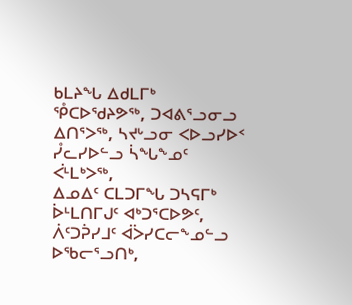ᑲᒪᔨᖓ ᐃᑯᒪᒥᒃ ᕾᑕᐅᖁᔨᕗᖅ, ᑐᐊᕕᕐᓗᓂᓗ ᐃᑎᕐᐳᖅ, ᓴᔪᒡᓗᓂ ᐸᐅᓗᓯᐅᑉ ᓮᓚᓯᐅᓪᓗ ᓵᖓᖕᓄᑦ ᐹᒻᒪᒃᐳᖅ,
ᐃᓄᐃᑦ ᑕᒪᑐᒥᖓ ᑐᓴᕋᒥᒃ ᐆᒻᒪᑎᒥᒍᑦ ᐊᒃᑐᕐᑕᐅᕗᑦ, ᐲᑦᑐᕉᓯᒧᑦ ᐋᐴᓯᑕᓕᖕᓄᓪᓗ ᐅᖃᓕᕐᓗᑎᒃ,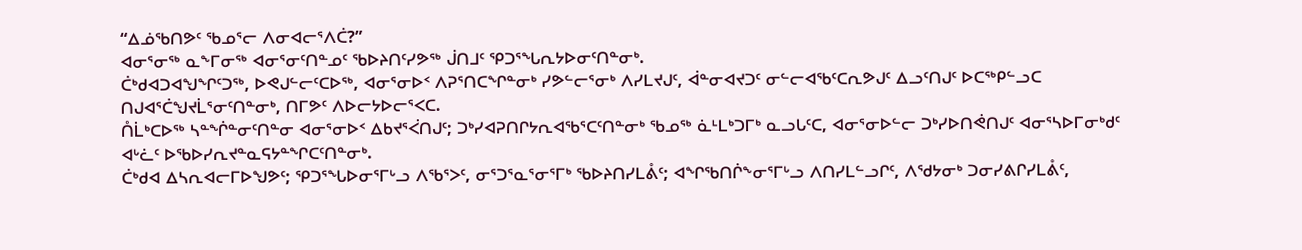“ᐃᓅᖃᑎᕗᑦ ᖃᓄᕐᓕ ᐱᓂᐊᓕᕐᐱᑖ?”
ᐊᓂᕐᓂᖅ ᓇᖕᒥᓂᖅ ᐊᓂᕐᓂᑦᑎᓐᓄᑦ ᖃᐅᔨᑎᑦᓯᕗᖅ ᒎᑎᒧᑦ ᕿᑐᕐᖓᕆᔭᐅᓂᑦᑎᓐᓂᒃ.
ᑖᒃᑯᐊᑐᐊᖑᖏᑦᑐᖅ, ᐅᕙᒍᓪᓕᑦᑕᐅᖅ, ᐊᓂᕐᓂᐅᑉ ᐱᕈᕐᑎᑕᖏᓐᓂᒃ ᓯᕗᓪᓕᕐᓂᒃ ᐱᓯᒪᔪᒍᑦ, ᐋᓐᓂᐊᔪᑐᑦ ᓂᓪᓕᐊᖃᑦᑕᕆᕗᒍᑦ ᐃᓗᑦᑎᒍᑦ ᐅᑕᖅᑭᓪᓗᑕ ᑎᒍᐊᕐᑖᖑᔪᒫᕐᓂᑦᑎᓐᓂᒃ, ᑎᒥᕗᑦ ᐱᐅᓕᔭᐅᓕᕐᐸᑕ.
ᑍᒫᒃᑕᐅᖅ ᓴᓐᖐᓐᓂᑦᑎᓐᓂ ᐊᓂᕐᓂᐅᑉ ᐃᑲᔪᕐᐹᑎᒍᑦ; ᑐᒃᓯᐊᕈᑎᒋᔭᕆᐊᖃᕐᑕᑦᑎᓐᓂᒃ ᖃᓄᖅ ᓈᒻᒪᒃᑐᒥᒃ ᓇᓗᒐᑦᑕ, ᐊᓂᕐᓂᐅᓪᓕ ᑐᒃᓯᐅᑎᕚᑎᒍᑦ ᐊᓂᕐᓴᐅᒥᓂᒃᑯᑦ ᐊᒡᓛᑦ ᐅᖃᐅᓯᕆᔪᓐᓇᕋᔭᓐᖏᑕᑦᑎᓐᓂᒃ.
ᑖᒃᑯᐊ ᐃᓴᕆᐊᓕᒥᐅᖑᕗᑦ; ᕿᑐᕐᖓᐅᓂᕐᒥᒡᓗ ᐱᖃᕐᐳᑦ, ᓂᕐᑐᕐᓇᕐᓂᕐᒥᒃ ᖃᐅᔨᑎᓯᒪᕔᑦ; ᐊᖏᖃᑎᒌᖕᓂᕐᒥᒡᓗ ᐱᑎᓯᒪᓪᓗᒋᑦ, ᐱᖁᔭᓂᒃ ᑐᓂᓯᕕᒋᓯᒪᕔᑦ,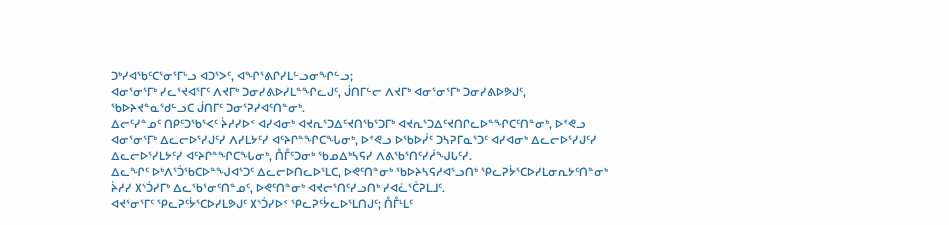ᑐᒃᓯᐊᖃᑦᑕᕐᓂᕐᒥᒡᓗ ᐊᑐᕐᐳᑦ, ᐊᖏᕐᕕᒋᓯᒪᓪᓗᓂᖏᓪᓗ;
ᐊᓂᕐᓂᕐᒥᒃ ᓯᓚᕐᔪᐊᕐᒥᑦ ᐱᔪᒥᒃ ᑐᓂᓯᕕᐅᓯᒪᓐᖏᓚᒍᑦ, ᒎᑎᒥᓪᓕ ᐱᔪᒥᒃ ᐊᓂᕐᓂᕐᒥᒃ ᑐᓂᓯᕕᐅᕗᒍᑦ, ᖃᐅᔨᔪᓐᓇᖁᓪᓗᑕ ᒎᑎᒥᑦ ᑐᓂᕐᕈᓯᐊᑦᑎᓐᓂᒃ.
ᐃᓕᑦᓯᓐᓄᑦ ᑎᑭᑦᑐᖃᕐᐸᑦ ᔩᓱᓯᐅᑉ ᐊᓯᐊᓂᒃ ᐊᔪᕆᕐᑐᐃᑦᔪᑎᖃᕐᑐᒥᒃ ᐊᔪᕆᕐᑐᐃᑦᔪᑎᒋᓚᐅᓐᖏᑕᑦᑎᓐᓂᒃ, ᐅᕝᕙᓗ ᐊᓂᕐᓂᕐᒥᒃ ᐃᓚᓕᐅᕐᓯᒍᑦᓯ ᐱᓯᒪᔭᑦᓯ ᐊᑦᔨᒋᓐᖏᑕᖓᓂᒃ, ᐅᕝᕙᓗ ᐅᖃᐅᓰᑦ ᑐᓴᕈᒥᓇᕐᑐᑦ ᐊᓯᐊᓂᒃ ᐃᓚᓕᐅᕐᓯᒍᑦᓯ ᐃᓚᓕᐅᕐᓯᒪᔭᑦᓯ ᐊᑦᔨᒋᓐᖏᑕᖓᓂᒃ, ᑍᒤᑦᑐᓂᒃ ᖃᓄᐃᒃᓴᕋᓯ ᐱᕕᖃᕐᑎᑦᓯᓲᖑᒐᑦᓯ.
ᐃᓚᖏᑦ ᐅᒃᐱᕐᑑᖃᑕᐅᓐᖑᐊᕐᑐᑦ ᐃᓚᓕᐅᑎᓚᐅᕐᒪᑕ, ᐅᕙᑦᑎᓐᓂᒃ ᖃᐅᔨᓴᕋᓱᐊᕐᓗᑎᒃ ᕿᓚᕈᔮᕐᑕᐅᓯᒪᓂᕆᔭᑦᑎᓐᓂᒃ ᔩᓱᓯ ᙭ᔅᑑᓯᒥᒃ ᐃᓚᖃᕐᓂᑦᑎᓐᓄᑦ, ᐅᕙᑦᑎᓐᓂᒃ ᐊᔪᓕᕐᑎᑦᓯᓗᑎᒃ ᓯᐊᓛᕐᑖᕈᒪᒧᑦ.
ᐊᔪᕐᓂᕐᒥᑦ ᕿᓚᕈᑦᔮᕐᑕᐅᓯᒪᕗᒍᑦ ᙭ᔅᑑᓯᐅᑉ ᕿᓚᕈᑦᔮᓚᐅᕐᒪᑎᒍᑦ; ᑍᒤᒻᒪᑦ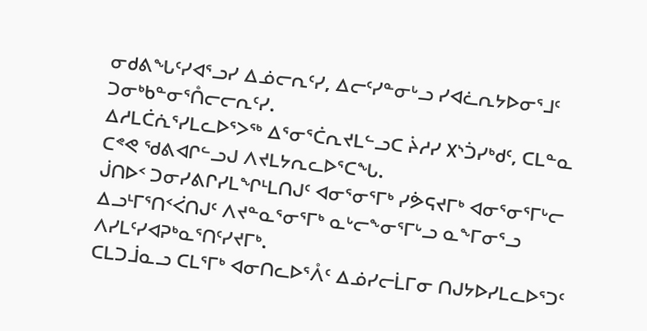ᓂᑯᕕᖓᑦᓯᐊᕐᓗᓯ ᐃᓅᓕᕆᑦᓯ, ᐃᓕᑦᓯᓐᓂᒡᓗ ᓯᐊᓛᕆᔭᐅᓂᕐᒧᑦ ᑐᓂᒃᑲᓐᓂᕐᑍᓕᓕᕆᑦᓯ.
ᐃᓱᒪᑖᕇᕐᓯᒪᓚᐅᕐᐳᖅ ᐃᕐᓂᕐᑖᕆᔪᒪᓪᓗᑕ ᔩᓱᓯ ᙭ᔅᑑᓯᒃᑯᑦ, ᑕᒪᓐᓇ ᑕᕝᕙ ᖁᕕᐊᒋᓪᓗᒍ ᐱᔪᒪᔭᕆᓚᐅᕐᑕᖓ.
ᒎᑎᐅᑉ ᑐᓂᓯᕕᒋᓯᒪᖏᒻᒪᑎᒍᑦ ᐊᓂᕐᓂᕐᒥᒃ ᓯᕘᕋᔪᒥᒃ ᐊᓂᕐᓂᕐᒥᒡᓕ ᐃᓗᒻᒥᕐᑎᑉᐹᑎᒍᑦ ᐱᔪᓐᓇᕐᓂᕐᒥᒃ ᓇᒡᓕᖕᓂᕐᒥᒡᓗ ᓇᖕᒥᓂᕐᓗ ᐱᓯᒪᑦᓯᐊᕈᒃᓇᕐᑎᑦᓯᔪᒥᒃ.
ᑕᒪᑐᒨᓇᓗ ᑕᒪᕐᒥᒃ ᐊᓂᑎᓚᐅᕐᐰᑦ ᐃᓅᓯᓕᒫᒥᓂ ᑎᒍᔭᐅᓯᒪᓚᐅᕐᑐᑦ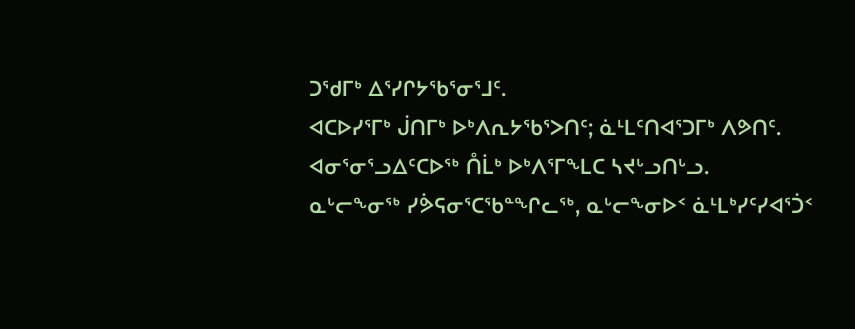ᑐᖁᒥᒃ ᐃᕐᓯᒋᔭᖃᕐᓂᕐᒧᑦ.
ᐊᑕᐅᓯᕐᒥᒃ ᒎᑎᒥᒃ ᐅᒃᐱᕆᔭᖃᕐᐳᑎᑦ; ᓈᒻᒪᑦᑎᐊᕐᑐᒥᒃ ᐱᕗᑎᑦ. ᐊᓂᕐᓂᕐᓗᐃᑦᑕᐅᖅ ᑍᒫᒃ ᐅᒃᐱᕐᒥᖕᒪᑕ ᓴᔪᒡᓗᑎᒡᓗ.
ᓇᒡᓕᖕᓂᖅ ᓯᕘᕋᓂᕐᑕᖃᓐᖏᓚᖅ, ᓇᒡᓕᖕᓂᐅᑉ ᓈᒻᒪᒃᓯᑦᓯᐊᕐᑑᑉ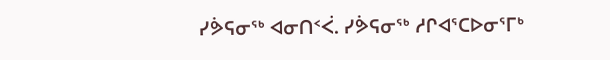ᓯᕘᕋᓂᖅ ᐊᓂᑎᑉᐹ. ᓯᕘᕋᓂᖅ ᓱᒋᐊᕐᑕᐅᓂᕐᒥᒃ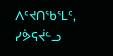ᐱᑦᔪᑎᖃᕐᒪᑦ, ᓯᕘᕋᔫᓪᓗ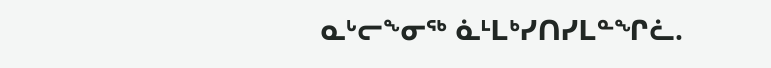ᓇᒡᓕᖕᓂᖅ ᓈᒻᒪᒃᓯᑎᓯᒪᓐᖏᓛ.